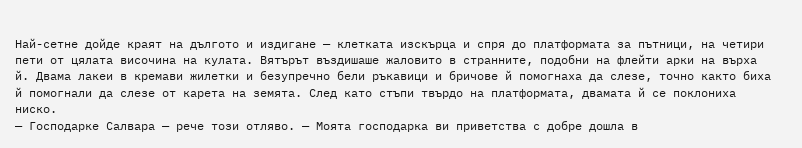Най-сетне дойде краят на дългото и издигане — клетката изскърца и спря до платформата за пътници, на четири пети от цялата височина на кулата. Вятърът въздишаше жаловито в странните, подобни на флейти арки на върха й. Двама лакеи в кремави жилетки и безупречно бели ръкавици и бричове й помогнаха да слезе, точно както биха й помогнали да слезе от карета на земята. След като стъпи твърдо на платформата, двамата й се поклониха ниско.
— Господарке Салвара — рече този отляво. — Моята господарка ви приветства с добре дошла в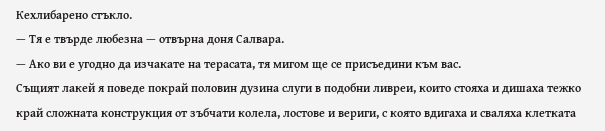Кехлибарено стъкло.
— Тя е твърде любезна — отвърна доня Салвара.
— Ако ви е угодно да изчакате на терасата, тя мигом ще се присъедини към вас.
Същият лакей я поведе покрай половин дузина слуги в подобни ливреи, които стояха и дишаха тежко край сложната конструкция от зъбчати колела, лостове и вериги, с която вдигаха и сваляха клетката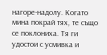нагоре-надолу. Когато мина покрай тях, те също се поклониха. Тя ги удостои с усмивка и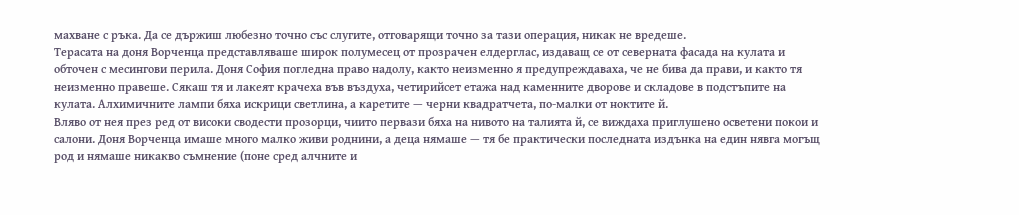махване с ръка. Да се държиш любезно точно със слугите, отговарящи точно за тази операция, никак не вредеше.
Терасата на доня Ворченца представляваше широк полумесец от прозрачен елдерглас, издаващ се от северната фасада на кулата и обточен с месингови перила. Доня София погледна право надолу, както неизменно я предупреждаваха, че не бива да прави, и както тя неизменно правеше. Сякаш тя и лакеят крачеха във въздуха, четирийсет етажа над каменните дворове и складове в подстъпите на кулата. Алхимичните лампи бяха искрици светлина, а каретите — черни квадратчета, по-малки от ноктите й.
Вляво от нея през ред от високи сводести прозорци, чиито первази бяха на нивото на талията й, се виждаха приглушено осветени покои и салони. Доня Ворченца имаше много малко живи роднини, а деца нямаше — тя бе практически последната издънка на един нявга могъщ род и нямаше никакво съмнение (поне сред алчните и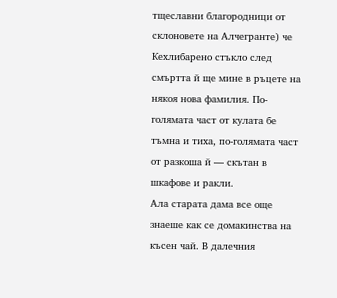тщеславни благородници от склоновете на Алчегранте) че Кехлибарено стъкло след смъртта й ще мине в ръцете на някоя нова фамилия. По-голямата част от кулата бе тъмна и тиха, по-голямата част от разкоша й — скътан в шкафове и ракли.
Ала старата дама все още знаеше как се домакинства на късен чай. В далечния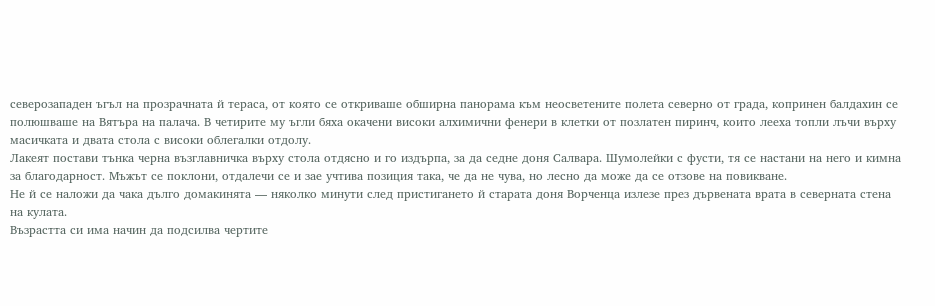северозападен ъгъл на прозрачната й тераса, от която се откриваше обширна панорама към неосветените полета северно от града, копринен балдахин се полюшваше на Вятъра на палача. В четирите му ъгли бяха окачени високи алхимични фенери в клетки от позлатен пиринч, които лееха топли лъчи върху масичката и двата стола с високи облегалки отдолу.
Лакеят постави тънка черна възглавничка върху стола отдясно и го издърпа, за да седне доня Салвара. Шумолейки с фусти, тя се настани на него и кимна за благодарност. Мъжът се поклони, отдалечи се и зае учтива позиция така, че да не чува, но лесно да може да се отзове на повикване.
Не й се наложи да чака дълго домакинята — няколко минути след пристигането й старата доня Ворченца излезе през дървената врата в северната стена на кулата.
Възрастта си има начин да подсилва чертите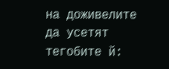на доживелите да усетят тегобите й: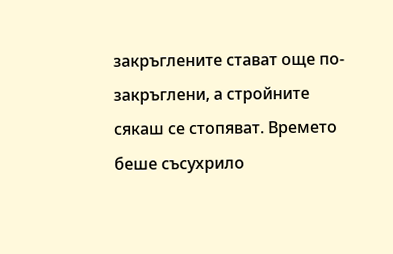закръглените стават още по-закръглени, а стройните сякаш се стопяват. Времето беше съсухрило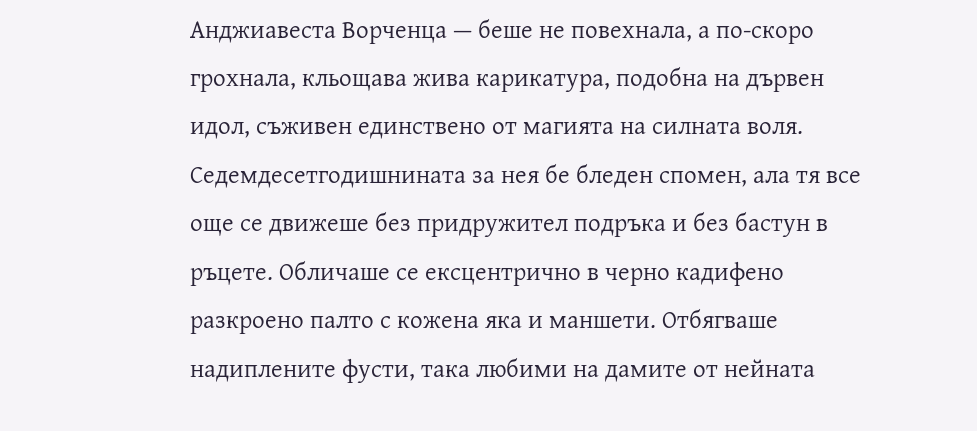Анджиавеста Ворченца — беше не повехнала, а по-скоро грохнала, кльощава жива карикатура, подобна на дървен идол, съживен единствено от магията на силната воля. Седемдесетгодишнината за нея бе бледен спомен, ала тя все още се движеше без придружител подръка и без бастун в ръцете. Обличаше се ексцентрично в черно кадифено разкроено палто с кожена яка и маншети. Отбягваше надиплените фусти, така любими на дамите от нейната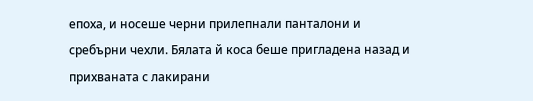епоха, и носеше черни прилепнали панталони и сребърни чехли. Бялата й коса беше пригладена назад и прихваната с лакирани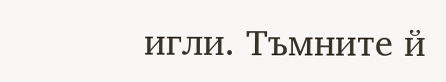игли. Тъмните й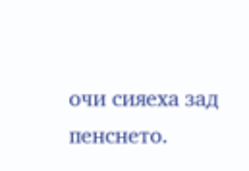очи сияеха зад пенснето.